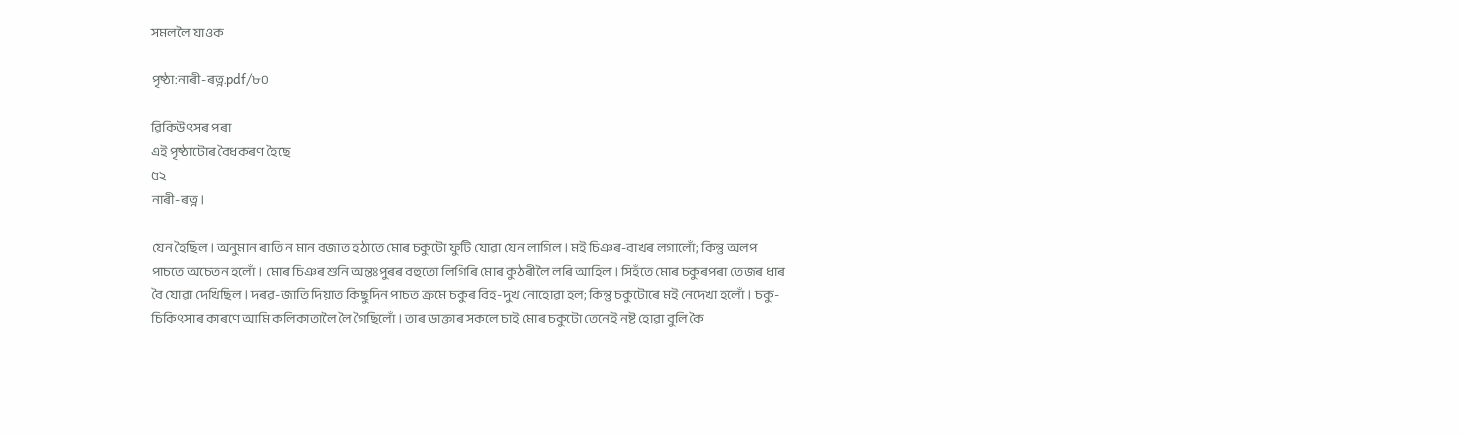সমললৈ যাওক

পৃষ্ঠা:নাৰী-ৰত্ন.pdf/৮০

ৱিকিউৎসৰ পৰা
এই পৃষ্ঠাটোৰ বৈধকৰণ হৈছে
৫২
নাৰী-ৰত্ন।

যেন হৈছিল। অনুমান ৰাতি ন মান বজাত হঠাতে মোৰ চকুটো ফুটি যোৱা যেন লাগিল। ম‍ই চিঞৰ-বাখৰ লগালোঁ; কিন্তু অলপ পাচতে অচেতন হলোঁ। মোৰ চিঞৰ শুনি অন্তঃপুৰৰ বহুতো লিগিৰি মোৰ কুঠৰীলৈ লৰি আহিল। সিহঁতে মোৰ চকুৰপৰা তেজৰ ধাৰ বৈ যোৱা দেখিছিল। দৰৱ-জাতি দিয়াত কিছুদিন পাচত ক্রমে চকুৰ বিহ-দুখ নোহোৱা হল; কিন্তু চকুটোৰে ম‍ই নেদেখা হলোঁ। চকু-চিকিৎসাৰ কাৰণে আমি কলিকাতালৈ লৈ গৈছিলোঁ। তাৰ ডাক্তাৰ সকলে চাই মোৰ চকুটো তেনেই নষ্ট হোৱা বুলি কৈ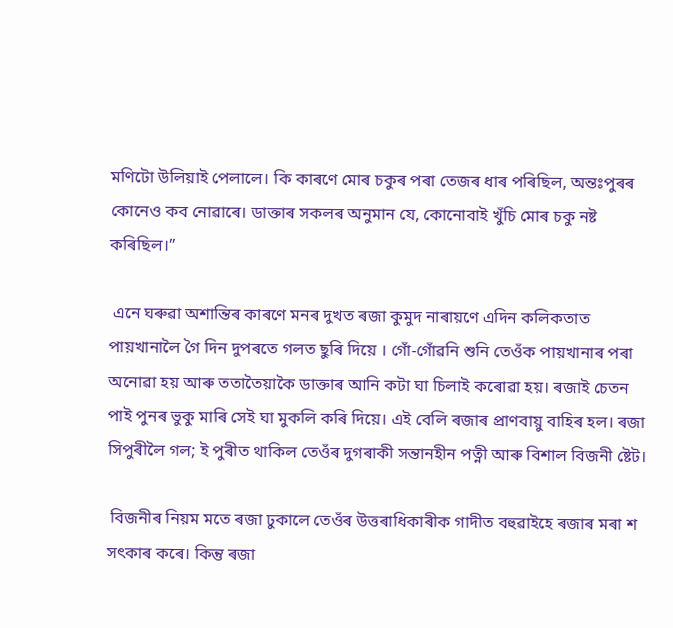মণিটো উলিয়াই পেলালে। কি কাৰণে মোৰ চকুৰ পৰা তেজৰ ধাৰ পৰিছিল, অন্তঃপুৰৰ কোনেও কব নোৱাৰে। ডাক্তাৰ সকলৰ অনুমান যে, কোনোবাই খুঁচি মোৰ চকু নষ্ট কৰিছিল।”

 এনে ঘৰুৱা অশান্তিৰ কাৰণে মনৰ দুখত ৰজা কুমুদ নাৰায়ণে এদিন কলিকতাত পায়খানালৈ গৈ দিন দুপৰতে গলত ছুৰি দিয়ে । গোঁ-গোঁৱনি শুনি তেওঁক পায়খানাৰ পৰা অনোৱা হয় আৰু ততাতৈয়াকৈ ডাক্তাৰ আনি কটা ঘা চিলাই কৰোৱা হয়। ৰজাই চেতন পাই পুনৰ ভুকু মাৰি সেই ঘা মুকলি কৰি দিয়ে। এই বেলি ৰজাৰ প্ৰাণবায়ু বাহিৰ হল। ৰজা সিপুৰীলৈ গল; ই পুৰীত থাকিল তেওঁৰ দুগৰাকী সন্তানহীন পত্নী আৰু বিশাল বিজনী ষ্টেট।

 বিজনীৰ নিয়ম মতে ৰজা ঢুকালে তেওঁৰ উত্তৰাধিকাৰীক গাদীত বহুৱাইহে ৰজাৰ মৰা শ সৎকাৰ কৰে। কিন্তু ৰজা